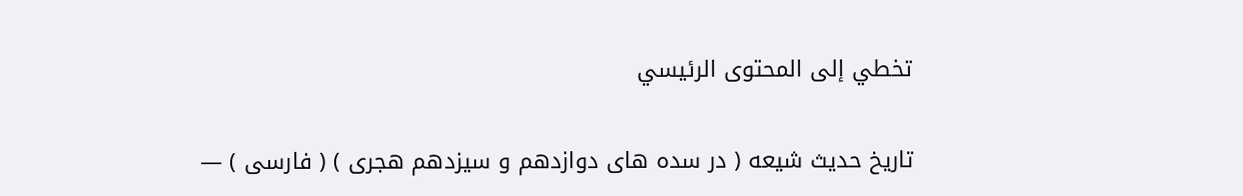تخطي إلى المحتوى الرئيسي

تاريخ حديث شيعه ( در سده هاى دوازدهم و سيزدهم هجرى ) ( فارسى ) —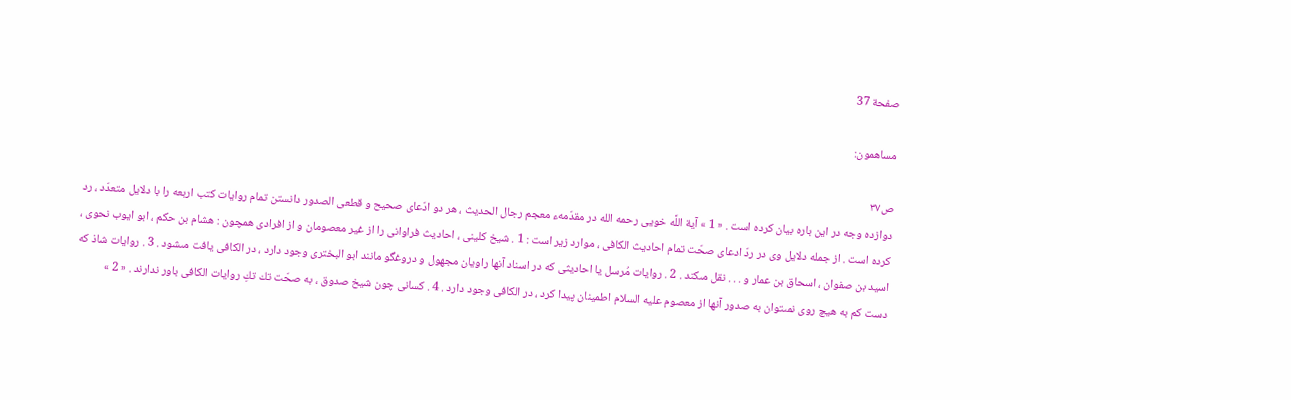صفحة 37

مساهمون:

ص٣٧
دوازده وجه در اين باره بيان كرده است . « 1 » آية اللَّه خويى رحمه الله در مقدّمهء معجم رجال الحديث ، هر دو ادّعاى صحيح و قطعى الصدور دانستن تمام روايات كتب اربعه را با دلايل متعدّد ، رد كرده است . از جمله دلايل وى در ردّ ادعاى صحّت تمام احاديث الكافى ، موارد زير است : 1 . شيخ كلينى ، احاديث فراوانى را از غير معصومان و از افرادى همچون : هشام بن حكم ، ابو ايوب نحوى ، اسيد بن صفوان ، اسحاق بن عمار و . . . نقل مىكند . 2 . روايات مُرسل يا احاديثى كه در اسناد آنها راويان مجهول و دروغگو مانند ابو البخترى وجود دارد ، در الكافى يافت مىشود . 3 . روايات شاذ كه دست كم به هيچ روى نمىتوان به صدور آنها از معصوم عليه السلام اطمينان پيدا كرد ، در الكافى وجود دارد . 4 . كسانى چون شيخ صدوق ، به صحّت تك تكِ روايات الكافى باور ندارند . « 2 »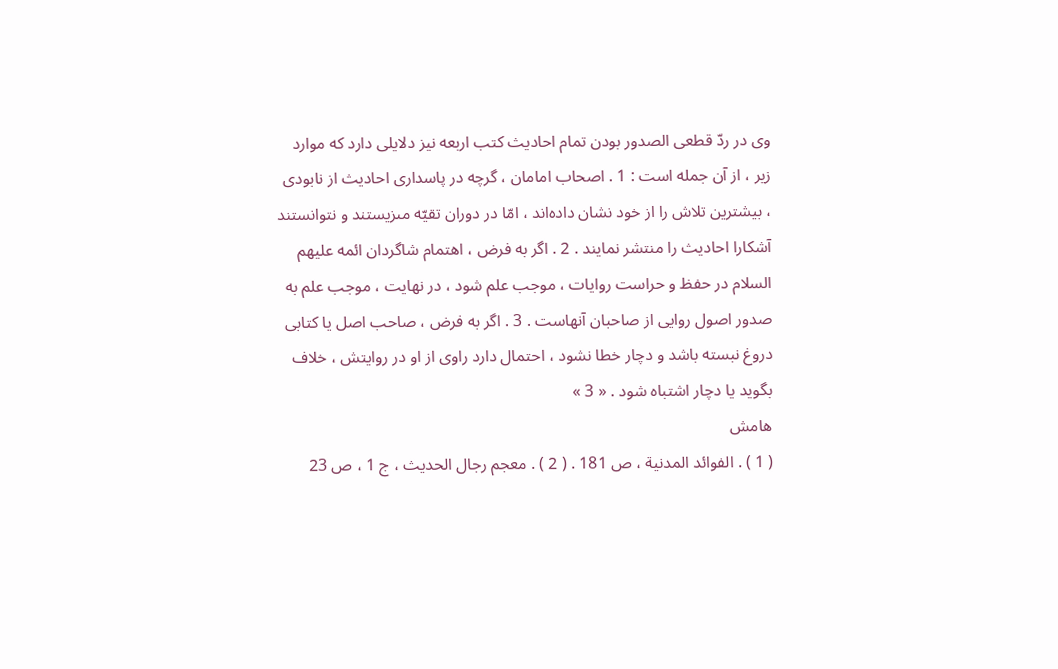وى در ردّ قطعى الصدور بودن تمام احاديث كتب اربعه نيز دلايلى دارد كه موارد زير ، از آن جمله است : 1 . اصحاب امامان ، گرچه در پاسدارى احاديث از نابودى ، بيشترين تلاش را از خود نشان داده‌اند ، امّا در دوران تقيّه مىزيستند و نتوانستند آشكارا احاديث را منتشر نمايند . 2 . اگر به فرض ، اهتمام شاگردان ائمه عليهم السلام در حفظ و حراست روايات ، موجب علم شود ، در نهايت ، موجب علم به صدور اصول روايى از صاحبان آنهاست . 3 . اگر به فرض ، صاحب اصل يا كتابى دروغ نبسته باشد و دچار خطا نشود ، احتمال دارد راوى از او در روايتش ، خلاف بگويد يا دچار اشتباه شود . « 3 »
هامش
( 1 ) . الفوائد المدنية ، ص 181 . ( 2 ) . معجم رجال الحديث ، ج 1 ، ص 23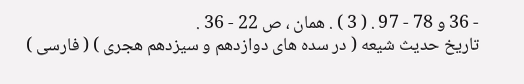- 36 و 78 - 97 . ( 3 ) . همان ، ص 22 - 36 .
تاريخ حديث شيعه ( در سده هاى دوازدهم و سيزدهم هجرى ) ( فارسى )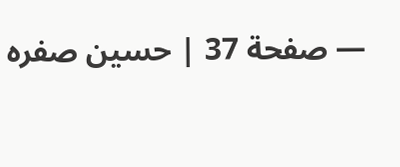— صفحة 37 | حسين صفره